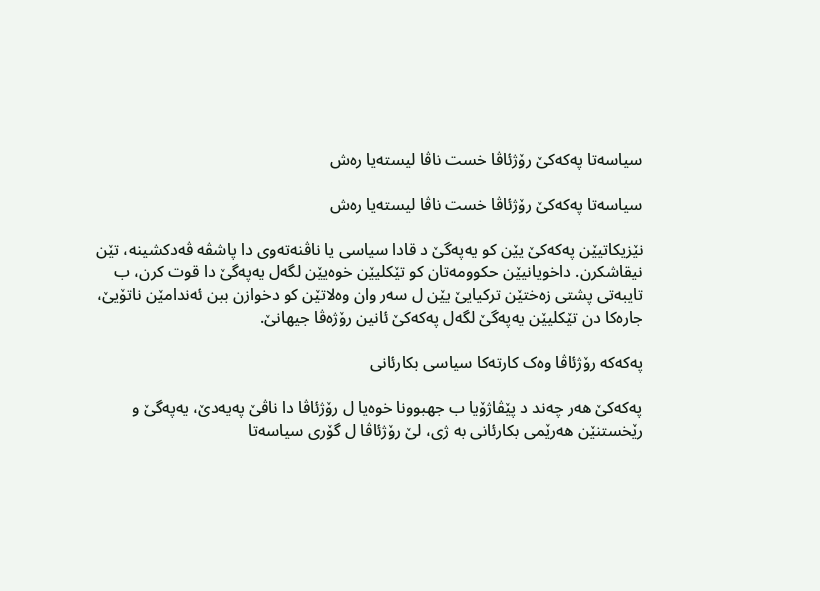سیاسەتا پەکەکێ رۆژئاڤا خست ناڤا لیستەیا رەش

سیاسەتا پەکەکێ رۆژئاڤا خست ناڤا لیستەیا رەش

نێزیکاتیێن پەکەکێ یێن کو یەپەگێ د قادا سیاسی یا ناڤنەتەوی دا پاشڤە ڤەدکشینە، تێن نیقاشکرن. داخویانیێن حکوومەتان کو تێکلیێن خوەیێن لگەل یەپەگێ دا قوت کرن، ب تایبەتی پشتی زەختێن ترکیایێ یێن ل سەر وان وەلاتێن کو دخوازن ببن ئەندامێن ناتۆیێ، جارەکا دن تێکلیێن یەپەگێ لگەل پەکەکێ ئانین رۆژەڤا جیھانێ.

پەکەکە رۆژئاڤا وەک کارتەکا سیاسی بکارئانی

پەکەکێ ھەر چەند د پێڤاژۆیا ب جھبوونا خوەیا ل رۆژئاڤا دا ناڤێ پەیەدێ، یەپەگێ و رێخستنێن ھەرێمی بکارئانی بە ژی، لێ رۆژئاڤا ل گۆری سیاسەتا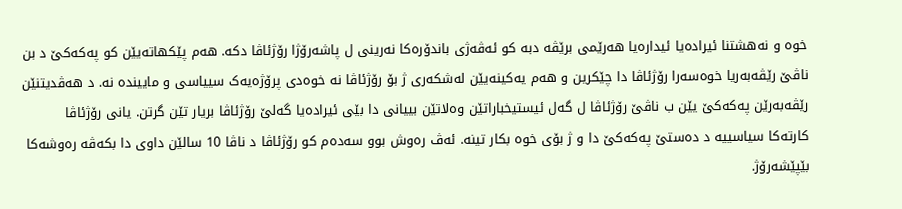خوە و نەھشتنا ئیرادەیا ئیدارەیا ھەرێمی برێڤە دبە کو ئەڤەژی باندۆرەکا نەرینی ل پاشەرۆژا رۆژئاڤا دکە. ھەم پێکھاتەیێن کو پەکەکێ د بن ناڤێ رێڤەبەریا خوەسەرا رۆژئاڤا دا چێکرین و هەم یەکینەیێن لەشکەری ژ بۆ رۆژئاڤا نە خوەدی پرۆژەیەک سییاسی و ماییندە نە. د ھەڤدیتنێن رێڤەبەرێن پەکەکێ یێن ب ناڤێ رۆژئاڤا ل گەل ئیستیخباراتێن وەلاتێن بییانی دا بێی ئیرادەیا گەلێ رۆژئاڤا بریار تێن گرتن. یانی رۆژئاڤا کارتەکا سیاسییە د دەستێ پەکەکێ دا و ژ بۆی خوە بکار تینە. ئەڤ رەوش بوو سەدەم کو رۆژئاڤا د ناڤا 10 سالێن داوی دا بکەڤە رەوشەکا بێپێشەرۆژ.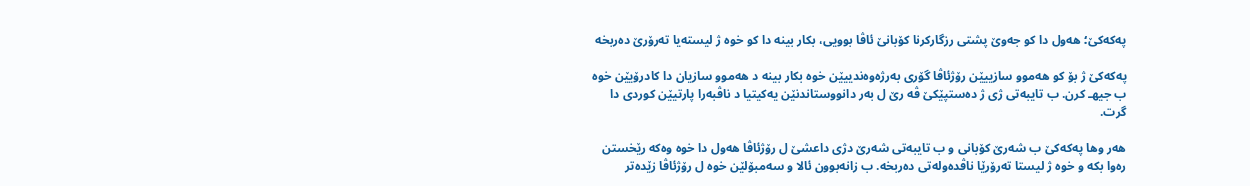پەکەکێ؛ ھەول دا کو جەوێ پشتی رزگارکرنا کۆبانێ ئاڤا بوویی، بکار بینە دا کو خوە ژ لیستەیا تەرۆرێ دەربخە

پەکەکێ ژ بۆ کو ھەموو سازییێن رۆژئاڤا گۆری بەرژەوەندییێن خوە بکار بینە د ھەموو سازیان دا کادرۆیێن خوە ب جیهـ کرن. ب تایبەتی ژی ژ دەستپێکێ ڤە رێ ل بەر دانووستاندنێن یەکیتیا د ناڤبەرا پارتیێن کوردی دا گرت.

ھەر وھا پەکەکێ ب شەرێ کۆبانی و ب تایبەتی شەرێ دژی داعشێ ل رۆژئاڤا ھەول دا خوە وەکە رێخستن رەوا بکە و خوە ژ لیستا تەرۆرێا ناڤدەولەتی دەربخە. ب زانەبوون ئالا و سەمبۆلێن خوە ل رۆژئاڤا زێدەتر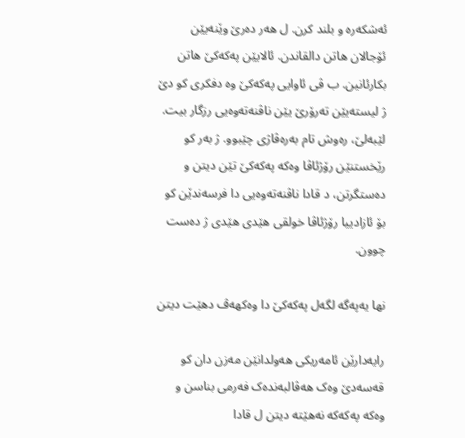ئەشکەرە و بلند کرن. ل ھەر دەرێ وێنەیێن ئۆجالان ھاتن دالقاندن. ئالایێن پەکەکێ ھاتن بکارئانین. ب ڤی ئاوایی پەکەکێ وە دفکری کو دێ ژ لیستەیێن تەرۆرێ یێن ناڤنەتەوەیی رزگار بیت. لێبەلێ، رەوش تام بەرەڤاژی چێبوو. ژ بەر کو رێخستنێن رۆژئاڤا وەکە پەکەکێ تێن دیتن و دەستگرتن، د قادا ناڤنەتەوەیی دا فرسەندێن کو بۆ ئازادییا رۆژئاڤا خولقی ھێدی ھێدی ژ دەست چوون.

نھا یەپەگە لگەل پەکەکێ دا وەکھەڤ دهێت دیتن

رایەدارێن ئامەریکی ھەولدانێن مەزن دان کو قەسەدێ وەک ھەڤالبەندەک فەرمی بناسن و وەکە پەکەکە نەھێتە دیتن ل قادا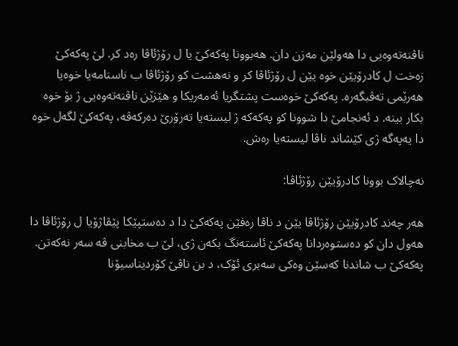ناڤنەتەوەیی دا ھەولێن مەزن دان. ھەبوونا پەکەکێ یا ل رۆژئاڤا رەد کر. لێ پەکەکێ زەخت ل کادرۆیێن خوە یێن ل رۆژئاڤا کر و نەھشت کو رۆژئاڤا ب ناسنامەیا خوەیا ھەرێمی تەڤبگەرە. پەکەکێ خوەست پشتگریا ئەمەریکا و ھێزێن ناڤنەتەوەیی ژ بۆ خوە بکار بینە. د ئەنجامێ دا شوونا کو پەکەکە ژ لیستەیا تەرۆرێ دەرکەڤە، پەکەکێ لگەل خوە دا یەپەگە ژی کێشاند ناڤا لیستەیا رەش.

نەچالاک بوونا کادرۆیێن رۆژئاڤا:

ھەر چەند کادرۆیێن رۆژئاڤا یێن د ناڤا رەفێن پەکەکێ دا د دەستپێکا پێڤاژۆیا ل رۆژئاڤا دا ھەول دان کو دەستوەردانا پەکەکێ ئاستەنگ بکەن ژی، لێ ب مخابنی ڤە سەر نەکەتن. پەکەکێ ب شاندنا کەسێن وەکی سەبری ئۆک، د بن ناڤێ کۆردیناسیۆنا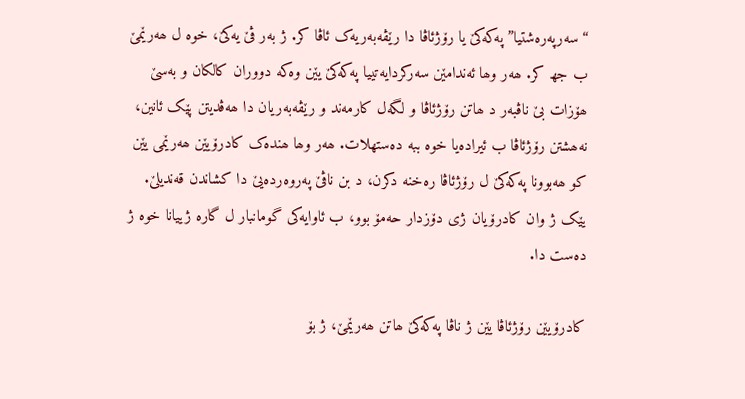“سەرپەرەشتیا” پەکەکێ یا رۆژئاڤا دا رێڤەبەریەک ئاڤا کر. ژ بەر ڤێ یەکێ، خوە ل ھەرێمێ ب جھ کر. ھەر وھا ئەندامێن سەرکردایەتییا پەکەکێ یێن وەکە دووران کالکان و بەسێ ھۆزات بێ ناڤبەر د ھاتن رۆژئاڤا و لگەل کارمەند و رێڤەبەریان دا ھەڤدیتن پێک ئانین، نەھشتن رۆژئاڤا ب ئیرادەیا خوە ببە دەستھلات. ھەر وھا ھندەک کادرۆیێن ھەرێمی یێن کو ھەبوونا پەکەکێ ل رۆژئاڤا رەخنە دکرن، د بن ناڤێ پەروەردەیێ دا کشاندن قەندیلێ. یێک ژ وان کادرۆیان ژی دۆزدار حەمۆ بوو، ب ئاوایەکی گومانبار ل گارە ژییانا خوە ژ دەست دا.

کادرۆیێن رۆژئاڤا یێن ژ ناڤا پەکەکێ ھاتن ھەرێمێ، ژ بۆ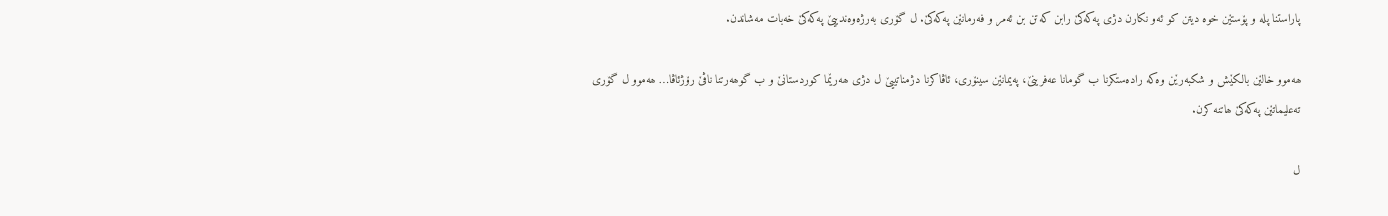پاراستنا پلە و پۆستێن خوە دیتن کو ئەو نکارن دژی پەکەکێ رابن کەتن بن ئەمر و فەرمانێن پەکەکێ. ل گۆری بەرژەوەندییێ پەکەکێ خەبات مەشاندن.

ھەموو خالێن بالکێش و شکبەرێن وەکە رادەستکرنا ب گومانا عەفرینێ، پەیمانێن سینۆری، ئاڤاکرنا دژمناتییێ ل دژی ھەرێما کوردستانێ و ب گوھەرتنا ناڤێ رۆژئاڤا… ھەموو ل گۆری تەعلیماتێن پەکەکێ ھاتنە کرن.

ل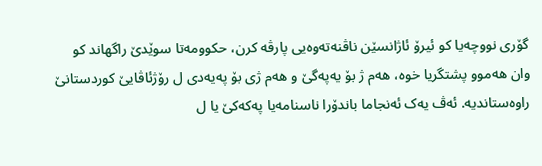گۆری نووچەیا کو ئیرۆ ئاژانسێن ناڤنەتەوەیی پارڤە کرن، حکوومەتا سوێدێ راگھاند کو وان ھەموو پشتگریا خوە، ھەم ژ بۆ یەپەگێ و ھەم ژی بۆ پەیەدی ل رۆژئاڤایێ کوردستانێ راوەستاندیە. ئەڤ یەک ئەنجاما باندۆرا ناسنامەیا پەکەکێ یا ل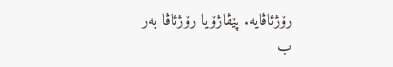رۆژئاڤایە. پێڤاژۆیا رۆژئاڤا بەر ب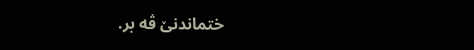ختماندنێ ڤە بر.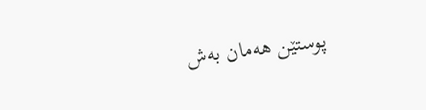پوستێن ھەمان بەش